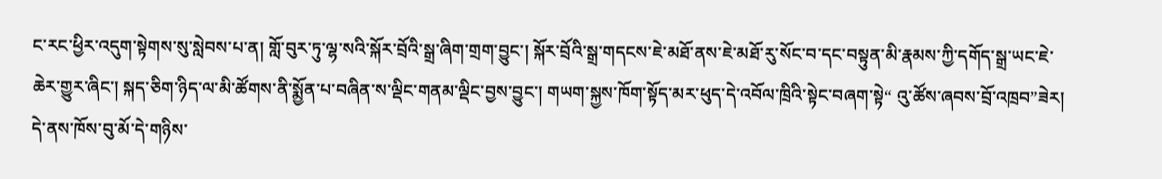ང་རང་ཕྱིར་འདུག་སྟེགས་སུ་སླེབས་པ་ན། གློ་བུར་ཏུ་ལྷ་སའི་སྐོར་བྲོའི་སྒྲ་ཞིག་གྲག་བྱུང་། སྐོར་བྲོའི་སྒྲ་གདངས་ཇེ་མཐོ་ནས་ཇེ་མཐོ་རུ་སོང་བ་དང་བསྟུན་མི་རྣམས་ཀྱི་དགོད་སྒྲ་ཡང་ཇེ་ཆེར་གྱུར་ཞིང་། སྐད་ཅིག་ཉིད་ལ་མི་ཚོགས་ནི་སྨྱོན་པ་བཞིན་ས་ལྡིང་གནམ་ལྡིང་བྱས་བྱུང་། གཡག་སྐྱས་ཁོག་སྟོད་མར་ཕུད་དེ་འབོལ་ཁྲིའི་སྟེང་བཞག་སྟེ“ འུ་ཚོས་ཞབས་བྲོ་འཁྲབ”ཟེར། དེ་ནས་ཁོས་བུ་མོ་དེ་གཉིས་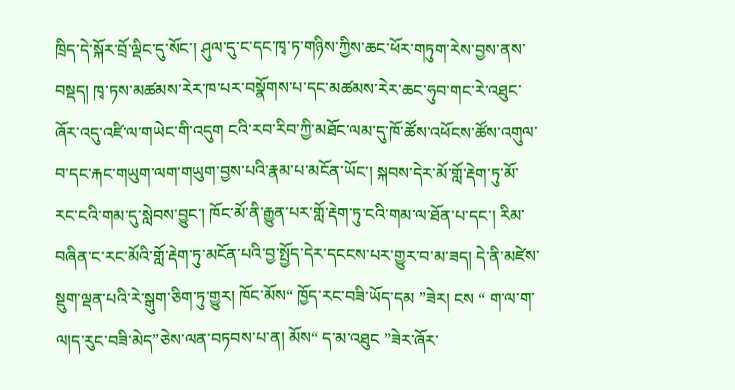ཁྲིད་དེ་སྐོར་བྲོ་ལྡིང་དུ་སོང་། ཤུལ་དུ་ང་དང་ཁྭ་ཏ་གཉིས་ཀྱིས་ཆང་ཕོར་གཏུག་རེས་བྱས་ནས་བསྡད། ཁྭ་ཏས་མཚམས་རེར་ཁ་པར་བསྣོགས་པ་དང་མཚམས་རེར་ཆང་ཧུབ་གང་རེ་འཐུང་ཞོར་འདུ་འཛི་ལ་གཡེང་གི་འདུག ངའི་རབ་རིབ་ཀྱི་མཐོང་ལམ་དུ་ཁོ་ཚོས་འཕོངས་ཚོས་འགུལ་བ་དང་རྐང་གཡུག་ལག་གཡུག་བྱས་པའི་རྣམ་པ་མངོན་ཡོང་། སྐབས་དེར་མོ་གློ་རྡེག་ཏུ་མོ་རང་ངའི་གམ་དུ་སླེབས་བྱུང་། ཁོང་མོ་ནི་རྒྱུན་པར་གློ་རྡེག་ཏུ་ངའི་གམ་ལ་ཐོན་པ་དང་། རིམ་བཞིན་ང་རང་མོའི་གློ་རྡེག་ཏུ་མངོན་པའི་བྱ་སྤྱོད་དེར་དངངས་པར་གྱུར་བ་མ་ཟད། དེ་ནི་མཛེས་སྡུག་ལྡན་པའི་རེ་སྒུག་ཅིག་ཏུ་གྱུར། ཁོང་མོས“ ཁྱོད་རང་བཟི་ཡོད་དམ ”ཟེར། ངས “ ག་ལ་ག་ལ།ད་རུང་བཟི་མེད”ཅེས་ལན་བཏབས་པ་ན། མོས“ ད་མ་འཐུང ”ཟེར་ཞོར་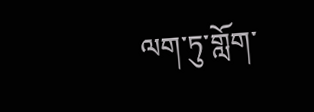ལག་ཏུ་གློག་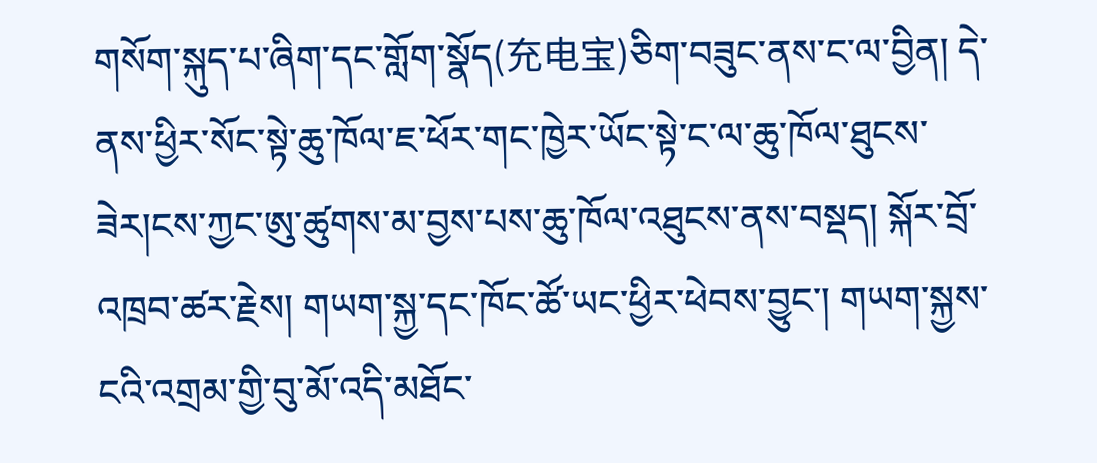གསོག་སྐུད་པ་ཞིག་དང་གློག་སྣོད(充电宝)ཅིག་བཟུང་ནས་ང་ལ་བྱིན། དེ་ནས་ཕྱིར་སོང་སྟེ་ཆུ་ཁོལ་ཇ་ཕོར་གང་ཁྱེར་ཡོང་སྟེ་ང་ལ་ཆུ་ཁོལ་ཐུངས་ཟེར།ངས་ཀྱང་ཨུ་ཚུགས་མ་བྱས་པས་ཆུ་ཁོལ་འཐུངས་ནས་བསྡད། སྐོར་བྲོ་འཁྲབ་ཚར་རྗེས། གཡག་སྐྱ་དང་ཁོང་ཚོ་ཡང་ཕྱིར་ཕེབས་བྱུང་། གཡག་སྐྱས་ངའི་འགྲམ་གྱི་བུ་མོ་འདི་མཐོང་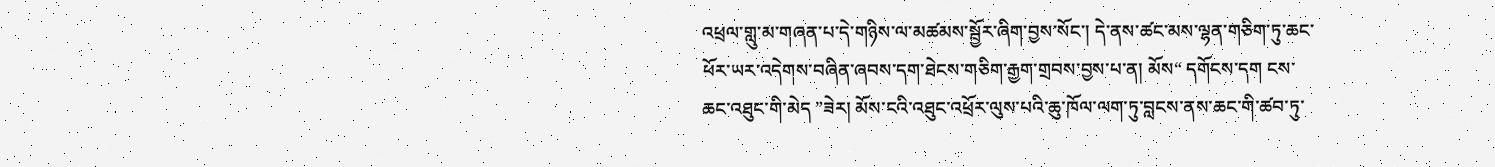འཕྲལ་གླུ་མ་གཞན་པ་དེ་གཉིས་ལ་མཚམས་སྦྱོར་ཞིག་བྱས་སོང་། དེ་ནས་ཚང་མས་ལྷན་གཅིག་ཏུ་ཆང་ཕོར་ཡར་འདེགས་བཞིན་ཞབས་དག་ཐེངས་གཅིག་རྒྱག་གྲབས་བྱས་པ་ན། མོས“ དགོངས་དག ངས་ཆང་འཐུང་གི་མེད ”ཟེར། མོས་ངའི་འཐུང་འཕྲོར་ལུས་པའི་ཆུ་ཁོལ་ལག་ཏུ་བླངས་ནས་ཆང་གི་ཚབ་ཏུ་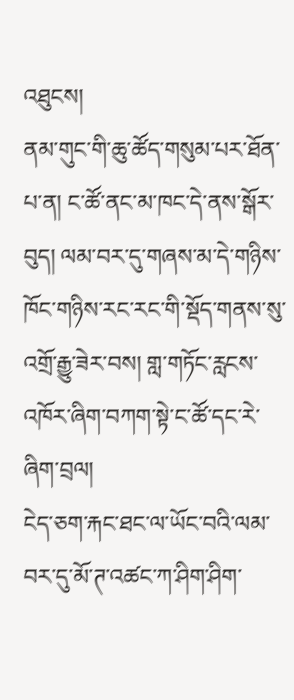འཐུངས།
ནམ་གུང་གི་ཆུ་ཚོད་གསུམ་པར་ཐོན་པ་ན། ང་ཚོ་ནང་མ་ཁང་དེ་ནས་སྒོར་བུད། ལམ་བར་དུ་གཞས་མ་དེ་གཉིས་ཁོང་གཉིས་རང་རང་གི་སྡོད་གནས་སུ་འགྲོ་རྒྱུ་ཟེར་བས། གླ་གཏོང་རླངས་འཁོར་ཞིག་བཀག་སྟེ་ང་ཚོ་དང་རེ་ཞིག་བྲལ།
ངེད་ཅག་རྐང་ཐང་ལ་ཡོང་བའི་ལམ་བར་དུ་མོ་ཊ་འཚང་ཀ་ཤིག་ཤིག་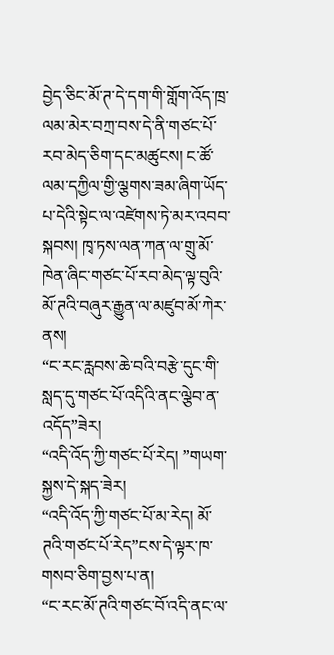བྱེད་ཅིང་མོ་ཊ་དེ་དག་གི་གློག་འོད་ཁྲ་ལམ་མེར་བཀྲ་བས་དེ་ནི་གཙང་པོ་རབ་མེད་ཅིག་དང་མཚུངས། ང་ཚོ་ལམ་དཀྱིལ་གྱི་ལྕགས་ཟམ་ཞིག་ཡོད་པ་དེའི་སྟེང་ལ་འཛེགས་ཏེ་མར་འབབ་སྐབས། ཁྭ་ཏས་ལན་ཀན་ལ་གྲུ་མོ་ཁེན་ཞིང་གཙང་པོ་རབ་མེད་ལྟ་བུའི་མོ་ཊའི་བཞུར་རྒྱུན་ལ་མཛུབ་མོ་ཀེར་ནས།
“ང་རང་རླབས་ཆེ་བའི་བརྩེ་དུང་གི་སླད་དུ་གཙང་པོ་འདིའི་ནང་ལྕེབ་ན་འདོད”ཟེར།
“འདི་འོད་ཀྱི་གཙང་པོ་རེད། ”གཡག་སྐྱས་དེ་སྐད་ཟེར།
“འདི་འོད་ཀྱི་གཙང་པོ་མ་རེད། མོ་ཊའི་གཙང་པོ་རེད”ངས་དེ་ལྟར་ཁ་གསབ་ཅིག་བྱས་པ་ན།
“ང་རང་མོ་ཊའི་གཙང་བོ་འདི་ནང་ལ་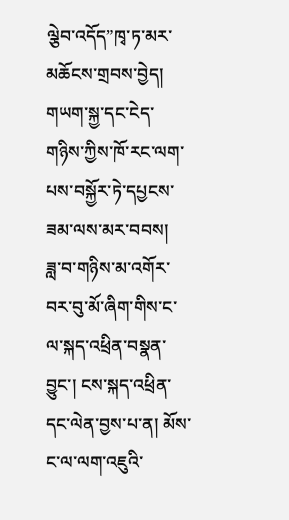ལྕེབ་འདོད”ཁྭ་ཏ་མར་མཆོངས་གྲབས་བྱེད།
གཡག་སྐྱ་དང་ངེད་གཉིས་ཀྱིས་ཁོ་རང་ལག་པས་བསྐྱོར་ཏེ་དཔྱངས་ཟམ་ལས་མར་བབས།
ཟླ་བ་གཉིས་མ་འགོར་བར་བུ་མོ་ཞིག་གིས་ང་ལ་སྐད་འཕྲིན་བསྣན་བྱུང་། ངས་སྐད་འཕྲིན་དང་ལེན་བྱས་པ་ན། མོས་ང་ལ་ལག་འཇུའི་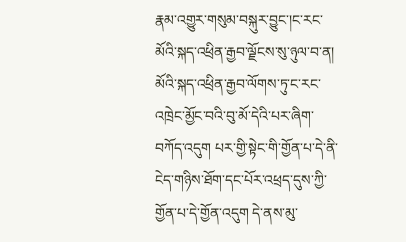རྣམ་འགྱུར་གསུམ་བསྐུར་བྱུང་།ང་རང་མོའི་སྐད་འཕྲིན་རྒྱབ་ལྗོངས་སུ་ཉུལ་བ་ན། མོའི་སྐད་འཕྲིན་རྒྱབ་ལོགས་ཏུ་ང་རང་འཁྲེང་མྱོང་བའི་བུ་མོ་དེའི་པར་ཞིག་བཀོད་འདུག པར་གྱི་སྟེང་གི་གྱོན་པ་དེ་ནི་ངེད་གཉིས་ཐོག་དང་པོར་འཕྲད་དུས་ཀྱི་གྱོན་པ་དེ་གྱོན་འདུག དེ་ནས་མུ་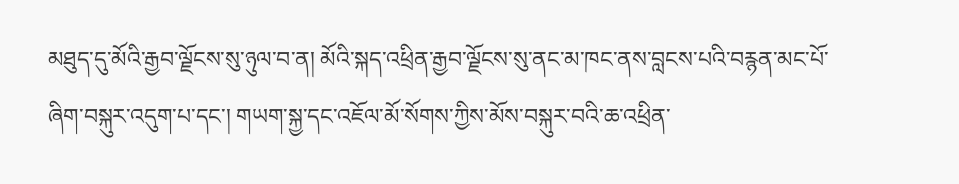མཐུད་དུ་མོའི་རྒྱབ་ལྗོངས་སུ་ཉུལ་བ་ན། མོའི་སྐད་འཕྲིན་རྒྱབ་ལྗོངས་སུ་ནང་མ་ཁང་ནས་བླངས་པའི་བརྙན་མང་པོ་ཞིག་བསྐུར་འདུག་པ་དང་། གཡག་སྐྱ་དང་འཇོལ་མོ་སོགས་ཀྱིས་མོས་བསྐུར་བའི་ཆ་འཕྲིན་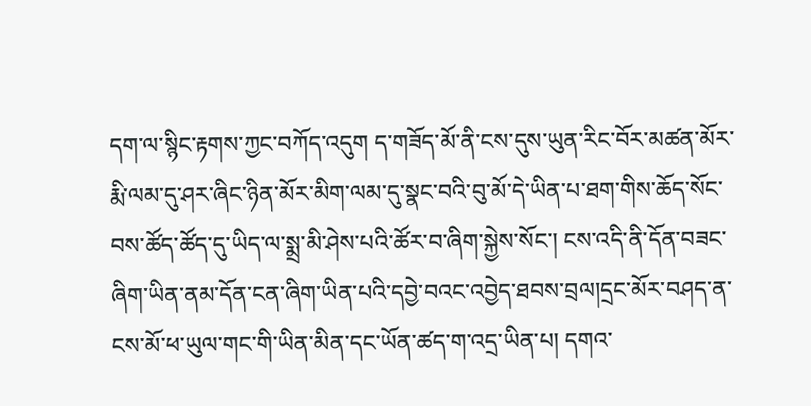དག་ལ་སྙིང་རྟགས་ཀྱང་བཀོད་འདུག ད་གཟོད་མོ་ནི་ངས་དུས་ཡུན་རིང་བོར་མཚན་མོར་རྨི་ལམ་དུ་ཤར་ཞིང་ཉིན་མོར་མིག་ལམ་དུ་སྣང་བའི་བུ་མོ་དེ་ཡིན་པ་ཐག་གིས་ཆོད་སོང་བས་ཚོད་ཚོད་དུ་ཡིད་ལ་སྨྲ་མི་ཤེས་པའི་ཚོར་བ་ཞིག་སྐྱེས་སོང་། ངས་འདི་ནི་དོན་བཟང་ཞིག་ཡིན་ནམ་དོན་ངན་ཞིག་ཡིན་པའི་དབྱེ་བའང་འབྱེད་ཐབས་བྲལ།དྲང་མོར་བཤད་ན་ངས་མོ་ཕ་ཡུལ་གང་གི་ཡིན་མིན་དང་ཡོན་ཚད་ག་འདྲ་ཡིན་པ། དགའ་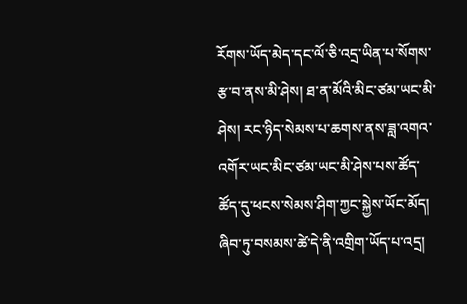རོགས་ཡོད་མེད་དང་ལོ་ཅི་འདྲ་ཡིན་པ་སོགས་རྩ་བ་ནས་མི་ཤེས། ཐ་ན་མོའི་མིང་ཙམ་ཡང་མི་ཤེས། རང་ཉིད་སེམས་པ་ཆགས་ནས་ཟླ་འགའ་འགོར་ཡང་མིང་ཙམ་ཡང་མི་ཤེས་པས་ཚོད་ཚོད་དུ་ཕངས་སེམས་ཤིག་ཀྱང་སྐྱེས་ཡོང་མོད། ཞིབ་ཏུ་བསམས་ཚེ་དེ་ནི་འགྲིག་ཡོད་པ་འདྲ།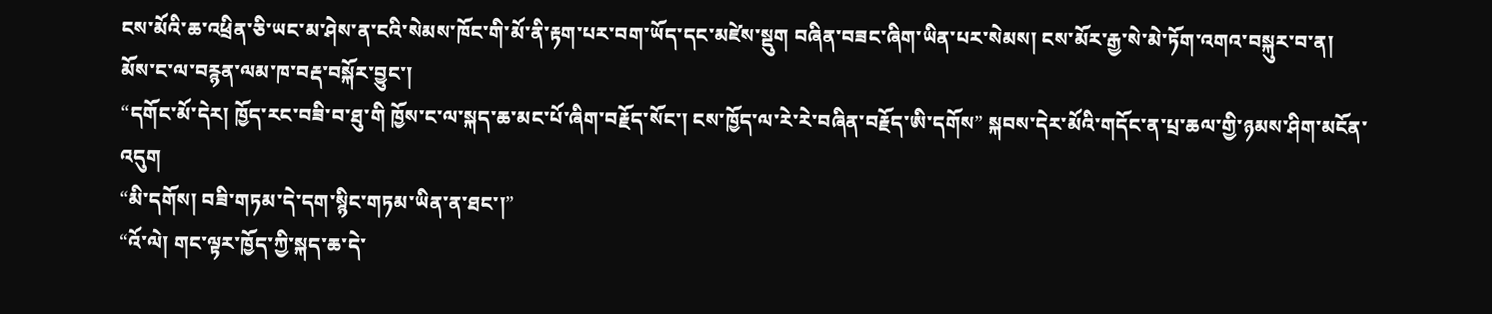ངས་མོའི་ཆ་འཕྲིན་ཅི་ཡང་མ་ཤེས་ན་ངའི་སེམས་ཁོང་གི་མོ་ནི་རྟག་པར་བག་ཡོད་དང་མཛེས་སྡུག བཞིན་བཟང་ཞིག་ཡིན་པར་སེམས། ངས་མོར་རྒྱ་སེ་མེ་ཏོག་འགའ་བསྐུར་བ་ན། མོས་ང་ལ་བརྙན་ལམ་ཁ་བརྡ་བསྐོར་བྱུང་།
“དགོང་མོ་དེར། ཁྱོད་རང་བཟི་བ་ཐུ་གི ཁྱོས་ང་ལ་སྐད་ཆ་མང་པོ་ཞིག་བརྗོད་སོང་། ངས་ཁྱོད་ལ་རེ་རེ་བཞིན་བརྗོད་ཨི་དགོས” སྐབས་དེར་མོའི་གདོང་ན་པྲ་ཆལ་གྱི་ཉམས་ཤིག་མངོན་འདུག
“མི་དགོས། བཟི་གཏམ་དེ་དག་སྙིང་གཏམ་ཡིན་ན་ཐང་།”
“འོ་ལེ། གང་ལྟར་ཁྱོད་ཀྱི་སྐད་ཆ་དེ་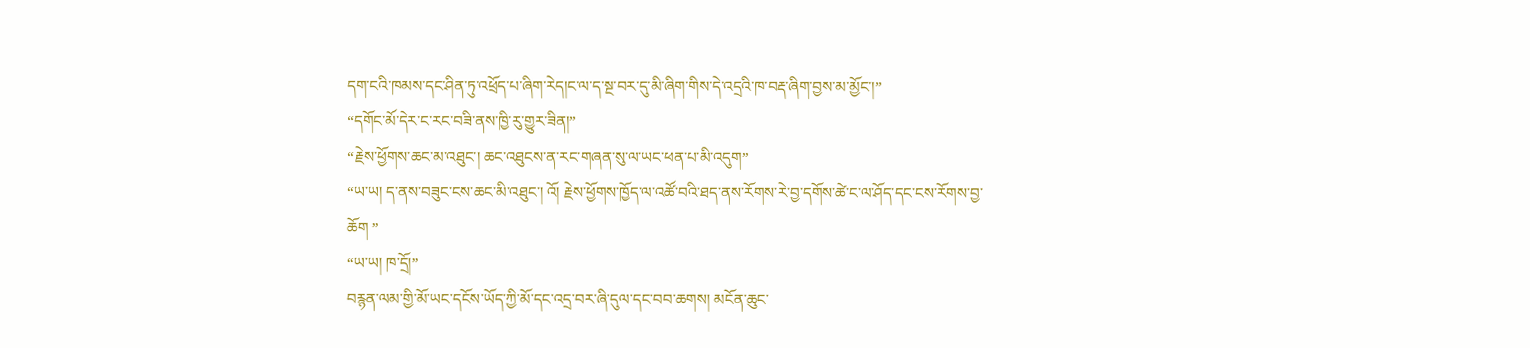དག་ངའི་ཁམས་དང་ཤིན་ཏུ་འཕྲོད་པ་ཞིག་རེད།ང་ལ་ད་སྔ་བར་དུ་མི་ཞིག་གིས་དེ་འདྲའི་ཁ་བརྡ་ཞིག་བྱས་མ་མྱོང་།”
“དགོང་མོ་དེར་ང་རང་བཟི་ནས་ཁྱི་རུ་གྱུར་ཟིན།”
“རྗེས་ཕྱོགས་ཆང་མ་འཐུང་། ཆང་འཐུངས་ན་རང་གཞན་སུ་ལ་ཡང་ཕན་པ་མི་འདུག”
“ཡ་ཡ། ད་ནས་བཟུང་ངས་ཆང་མི་འཐུང་། འོ། རྗེས་ཕྱོགས་ཁྱོད་ལ་འཚོ་བའི་ཐད་ནས་རོགས་རེ་བྱ་དགོས་ཚེ་ང་ལ་ཤོད་དང་ངས་རོགས་བྱ་ཆོག ”
“ཡ་ཡ། ཁ་དྲོ།”
བརྙན་ལམ་གྱི་མོ་ཡང་དངོས་ཡོད་ཀྱི་མོ་དང་འདྲ་བར་ཞི་དུལ་དང་བབ་ཆགས། མངོན་ཆུང་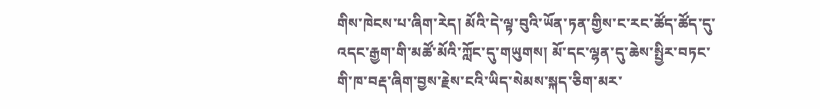གིས་ཁེངས་པ་ཞིག་རེད། མོའི་དེ་ལྟ་བུའི་ཡོན་ཏན་གྱིས་ང་རང་ཚོད་ཚོད་དུ་འདང་རྒྱག་གི་མཚོ་མོའི་ཀློང་དུ་གཡུགས། མོ་དང་ལྷན་དུ་ཆེས་སྤྱིར་བཏང་གི་ཁ་བརྡ་ཞིག་བྱས་རྗེས་ངའི་ཡིད་སེམས་སྐད་ཅིག་མར་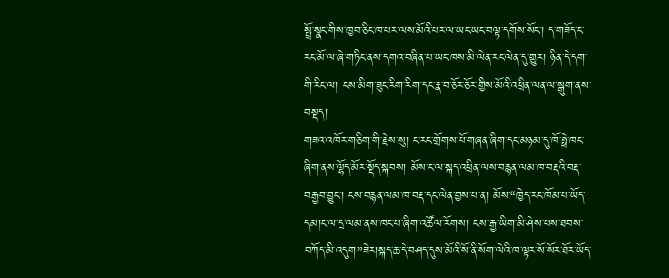སྤྲོ་སྣང་གིས་ཁྱབ་ཅིང་ཁ་པར་ལས་མོའི་པར་ལ་ཡང་ཡང་བལྟ་དགོས་སོང་། ད་གཟོད་ང་རང་མོ་ལ་ཞེ་གཏིང་ནས་དགའ་བཞིན་པ་ཡང་ཁས་མི་ལེན་རང་ལེན་དུ་གྱུར། ཉིན་དེ་དག་གི་རིང་ལ། ངས་མིག་ཟུང་རིག་རིག་དང་རྣ་བ་ཅོར་ཅོར་གྱིས་མོའི་འཕྲིན་ལན་ལ་སྒུག་ནས་བསྡད།
གཟའ་འཁོར་གཅིག་གི་རྗེས་སུ། ང་རང་གྲོགས་པོ་གཞན་ཞིག་དང་མཉམ་དུ་ཁོ་ཧྥེ་ཁང་ཞིག་ནས་ལྷོད་མོར་སྡོད་སྐབས། མོས་ང་ལ་སྐད་འཕྲིན་ལས་བརྙན་ལམ་ཁ་བརྡའི་བརྡ་བརྒྱབ་བྱུང་། ངས་བརྙན་ལམ་ཁ་བརྡ་དང་ལེན་བྱས་པ་ན། མོས་“ཁྱེད་རང་ཁོམ་པ་ཡོད་དམ།ང་ལ་དྲ་ལམ་ནས་ཁང་པ་ཞིག་འཚོལ་རོགས། ངས་རྒྱ་ཡིག་མི་ཤེས་པས་ཐབས་བཀོད་མི་འདུག”ཟེར།སྐད་ཆ་དེ་བཤད་དུས་མོའི་སོ་ནི་སོག་ལེའི་ཁ་ལྟར་སོ་སོར་ཐོར་ཡོད་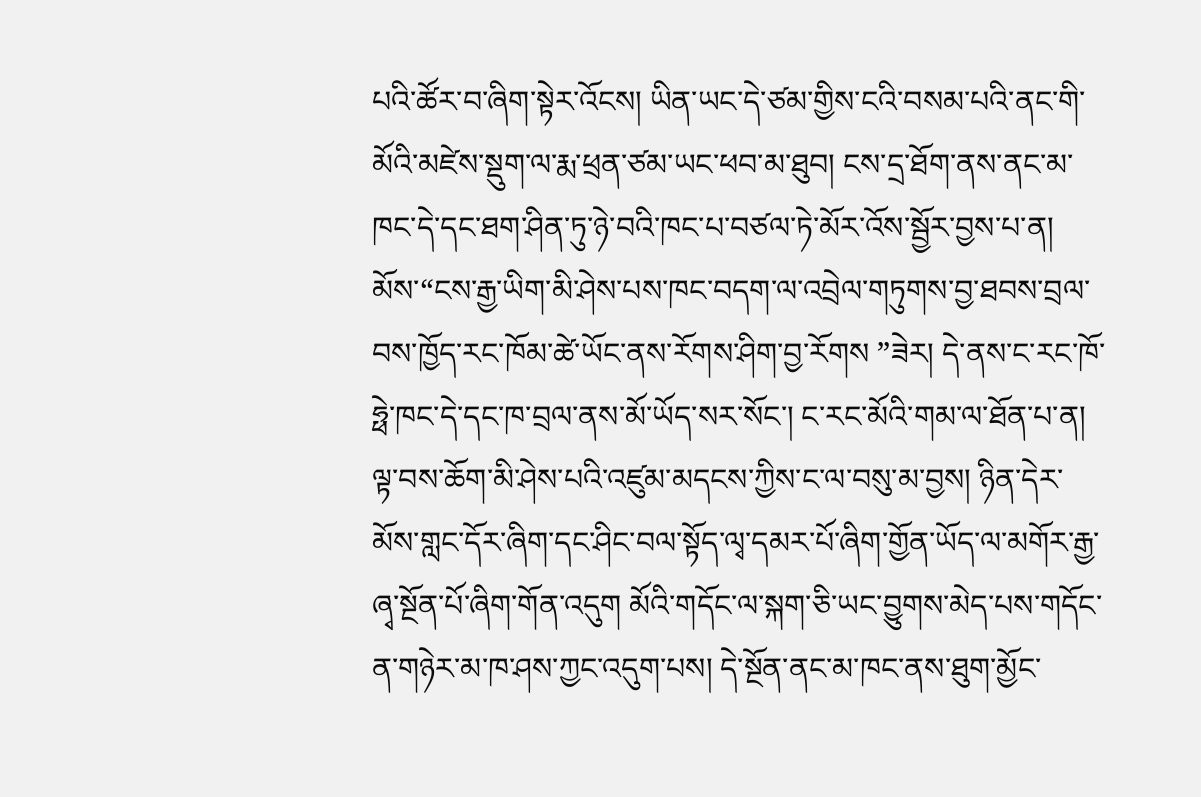པའི་ཚོར་བ་ཞིག་སྟེར་འོངས། ཡིན་ཡང་དེ་ཙམ་གྱིས་ངའི་བསམ་པའི་ནང་གི་མོའི་མཛེས་སྡུག་ལ་རྨ་ཕྲན་ཙམ་ཡང་ཕབ་མ་ཐུབ། ངས་དྲ་ཐོག་ནས་ནང་མ་ཁང་དེ་དང་ཐག་ཤིན་ཏུ་ཉེ་བའི་ཁང་པ་བཙལ་ཏེ་མོར་འོས་སྦྱོར་བྱས་པ་ན། མོས་“ངས་རྒྱ་ཡིག་མི་ཤེས་པས་ཁང་བདག་ལ་འབྲེལ་གཏུགས་བྱ་ཐབས་བྲལ་བས་ཁྱོད་རང་ཁོམ་ཚེ་ཡོང་ནས་རོགས་ཤིག་བྱ་རོགས ”ཟེར། དེ་ནས་ང་རང་ཁོ་ཧྥེ་ཁང་དེ་དང་ཁ་བྲལ་ནས་མོ་ཡོད་སར་སོང་། ང་རང་མོའི་གམ་ལ་ཐོན་པ་ན། ལྟ་བས་ཆོག་མི་ཤེས་པའི་འཛུམ་མདངས་ཀྱིས་ང་ལ་བསུ་མ་བྱས། ཉིན་དེར་མོས་གླང་དོར་ཞིག་དང་ཤིང་བལ་སྟོད་ལྭ་དམར་པོ་ཞིག་གྱོན་ཡོད་ལ་མགོར་རྒྱ་ཞྭ་སྔོན་པོ་ཞིག་གོན་འདུག མོའི་གདོང་ལ་སྐག་ཅི་ཡང་བྱུགས་མེད་པས་གདོང་ན་གཉེར་མ་ཁ་ཤས་ཀྱང་འདུག་པས། དེ་སྔོན་ནང་མ་ཁང་ནས་ཐུག་མྱོང་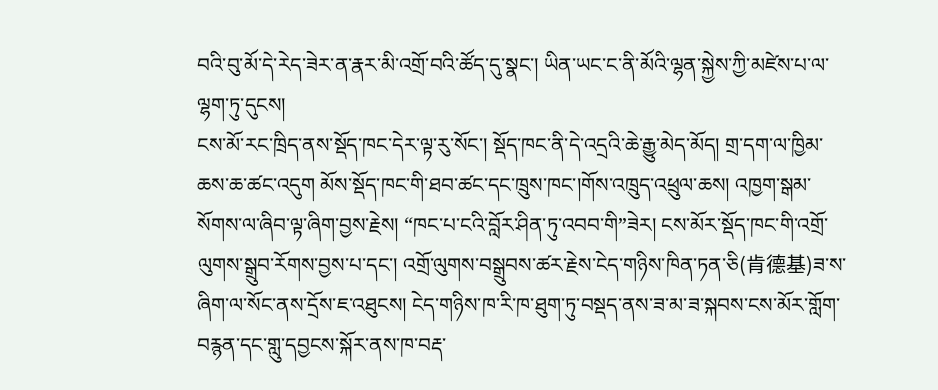བའི་བུ་མོ་དེ་རེད་ཟེར་ན་རྣར་མི་འགྲོ་བའི་ཚོད་དུ་སྣང་། ཡིན་ཡང་ང་ནི་མོའི་ལྷན་སྐྱེས་ཀྱི་མཛེས་པ་ལ་ལྷག་ཏུ་དུངས།
ངས་མོ་རང་ཁྲིད་ནས་སྡོད་ཁང་དེར་ལྟ་རུ་སོང་། སྡོད་ཁང་ནི་དེ་འདྲའི་ཆེ་རྒྱུ་མེད་མོད། གྲ་དག་ལ་ཁྱིམ་ཆས་ཆ་ཚང་འདུག མོས་སྡོད་ཁང་གི་ཐབ་ཚང་དང་ཁྲུས་ཁང་།གོས་འཁྲུད་འཕྲུལ་ཆས། འཁྱག་སྒམ་སོགས་ལ་ཞིབ་ལྟ་ཞིག་བྱས་རྗེས། “ཁང་པ་ངའི་བློར་ཤིན་ཏུ་འབབ་གི”ཟེར། ངས་མོར་སྡོད་ཁང་གི་འགྲོ་ལུགས་སྒྲུབ་རོགས་བྱས་པ་དང་། འགྲོ་ལུགས་བསྒྲུབས་ཚར་རྗེས་ངེད་གཉིས་ཁིན་ཏན་ཅི(肯德基)ཟ་ས་ཞིག་ལ་སོང་ནས་དྲོས་ཇ་འཐུངས། ངེད་གཉིས་ཁ་རི་ཁ་ཐུག་ཏུ་བསྡད་ནས་ཟ་མ་ཟ་སྐབས་ངས་མོར་གློག་བརྙན་དང་གླུ་དབྱངས་སྐོར་ནས་ཁ་བརྡ་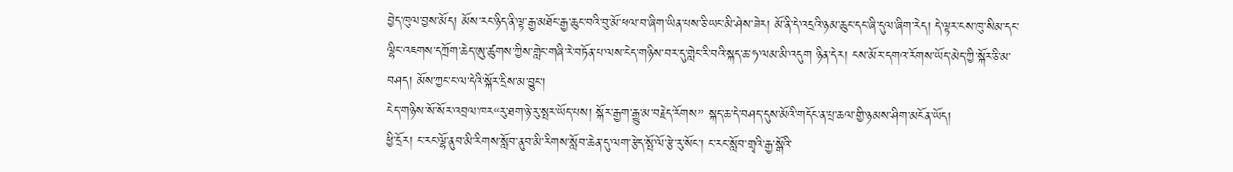བྱེད་ཁུལ་བྱས་མོད། མོས་རང་ཉིད་ནི་ལྟ་རྒྱ་མཐོང་རྒྱ་ཆུང་བའི་བུ་མོ་ཕལ་བ་ཞིག་ཡིན་པས་ཅི་ཡང་མི་ཤེས་ཟེར། མོ་ནི་དེ་འདྲའི་ཉམ་ཆུང་དང་ཞི་དུལ་ཞིག་རེད། དེ་ལྟར་ངས་ཁུ་སིམ་དང་ལྷིང་འཇགས་དཀྲོག་ཆེད་ཨུ་ཚུགས་ཀྱིས་གླེང་གཞི་རེ་བཏོན་པ་ལས་ངེད་གཉིས་བར་དུ་གླེང་རི་བའི་སྐད་ཆ་ཧ་ལམ་མི་འདུག ཉིན་དེར། ངས་མོར་དགའ་རོགས་ཡོད་མེད་ཀྱི་སྐོར་ཅི་མ་བཤད། མོས་ཀྱང་ང་ལ་དེའི་སྐོར་དྲིས་མ་བྱུང་།
ངེད་གཉིས་སོ་སོར་འབྲལ་ཁར“རུ་ཐག་ཉེ་རུ་སྤར་ཡོད་པས། སྐོར་རྒྱག་རྒྱུ་མ་བརྗེད་རོགས” སྐད་ཆ་དེ་བཤད་དུས་མོའི་གདོང་ན་པྲ་ཆལ་གྱི་ཉམས་ཤིག་མངོན་ཡོད།
ཕྱི་དྲོར། ང་རང་ལྷོ་ནུབ་མི་རིགས་སློབ་ནུབ་མི་རིགས་སློབ་ཆེན་དུ་ལག་རྩེད་སྤོ་ལོ་རྩེ་རུ་སོང་། ང་རང་སློབ་གྲྭའི་རྒྱ་སྒོའི་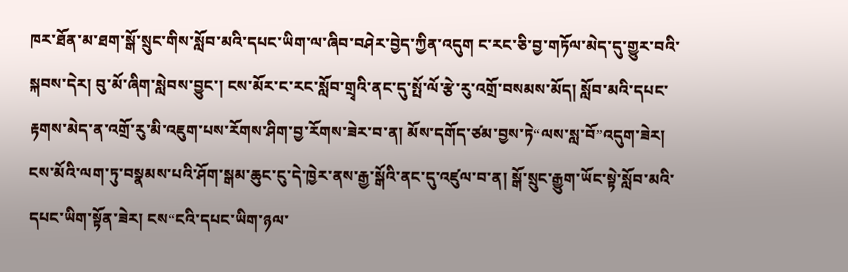ཁར་ཐོན་མ་ཐག་སྒོ་སྲུང་གིས་སློབ་མའི་དཔང་ཡིག་ལ་ཞིབ་བཤེར་བྱེད་ཀྱིན་འདུག ང་རང་ཅི་བྱ་གཏོལ་མེད་དུ་གྱུར་བའི་སྐབས་དེར། བུ་མོ་ཞིག་སླེབས་བྱུང་། ངས་མོར་ང་རང་སློབ་གྲྭའི་ནང་དུ་སྤོ་ལོ་རྩེ་རུ་འགྲོ་བསམས་མོད། སློབ་མའི་དཔང་རྟགས་མེད་ན་འགྲོ་རུ་མི་འཇུག་པས་རོགས་ཤིག་བྱ་རོགས་ཟེར་བ་ན། མོས་དགོད་ཙམ་བྱས་ཏེ“ལས་སླ་བོ”འདུག་ཟེར། ངས་མོའི་ལག་ཏུ་བསྣམས་པའི་ཤོག་སྒམ་ཆུང་ངུ་དེ་ཁྱེར་ནས་རྒྱ་སྒོའི་ནང་དུ་འཛུལ་བ་ན། སྒོ་སྲུང་རྒྱུག་ཡོང་སྟེ་སློབ་མའི་དཔང་ཡིག་སྟོན་ཟེར། ངས“ངའི་དཔང་ཡིག་ཉལ་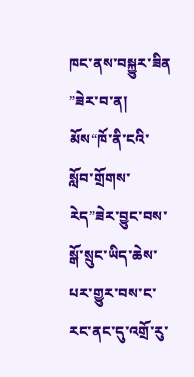ཁང་ནས་བསྐྱུར་ཟིན ”ཟེར་བ་ན། མོས“ཁོ་ནི་ངའི་སློབ་གྲོགས་རེད”ཟེར་བྱུང་བས་སྒོ་སྲུང་ཡིད་ཆེས་པར་གྱུར་བས་ང་རང་ནང་དུ་འགྲོ་རུ་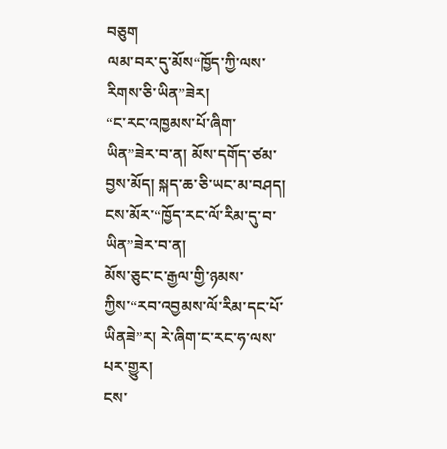བཅུག
ལམ་བར་དུ་མོས“ཁྱོད་ཀྱི་ལས་རིགས་ཅི་ཡིན”ཟེར།
“ང་རང་འཁྱམས་པོ་ཞིག་ཡིན”ཟེར་བ་ན། མོས་དགོད་ཙམ་བྱས་མོད། སྐད་ཆ་ཅི་ཡང་མ་བཤད།
ངས་མོར་“ཁྱོད་རང་ལོ་རིམ་དུ་བ་ཡིན”ཟེར་བ་ན།
མོས་ཅུང་ང་རྒྱལ་གྱི་ཉམས་ཀྱིས་“རབ་འབྱམས་ལོ་རིམ་དང་པོ་ཡིནཟེ”ར། རེ་ཞིག་ང་རང་ཧ་ལས་པར་གྱུར།
ངས་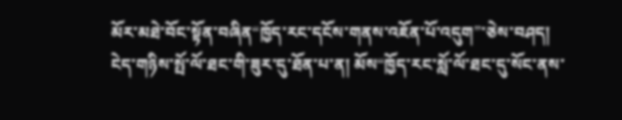མོར་མཐེ་བོང་སྟོན་བཞིན“ཁྱོད་རང་དངོས་གནས་འཇོན་པོ་འདུག”་ཅེས་བཤད།
ངེད་གཉིས་སྤོ་ལོ་ཐང་གི་ཟུར་དུ་ཐོན་པ་ན། མོས“ཁྱོད་རང་སློ་ལོ་ཐང་དུ་སོང་ནས་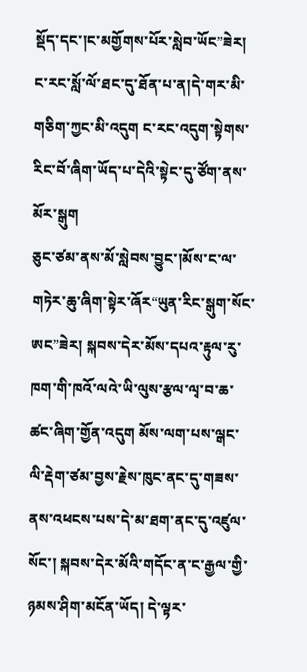སྡོད་དང་།ང་མགྱོགས་པོར་སླེབ་ཡོང”ཟེར།
ང་རང་སློ་ལོ་ཐང་དུ་ཐོན་པ་ན།དེ་གར་མི་གཅིག་ཀྱང་མི་འདུག ང་རང་འདུག་སྟེགས་རིང་བོ་ཞིག་ཡོད་པ་དེའི་སྟེང་དུ་ཙོག་ནས་མོར་སྒུག
ཅུང་ཙམ་ནས་མོ་སླེབས་བྱུང་།མོས་ང་ལ་གཏེར་ཆུ་ཞིག་སྟེར་ཞོར“ཡུན་རིང་སྒུག་སོང་ཨང”ཟེར། སྐབས་དེར་མོས་དཔའ་རྟུལ་རུ་ཁག་གི་ཁའོ་ལའེ་ཡི་ལུས་རྩལ་ལྭ་བ་ཆ་ཚང་ཞིག་གྱོན་འདུག མོས་ལག་པས་ལྒང་ལི་རྡེག་ཙམ་བྱས་རྗེས་ཁུང་ནང་དུ་གཟས་ནས་འཕངས་པས་དེ་མ་ཐག་ནང་དུ་འཛུལ་སོང་། སྐབས་དེར་མོའི་གདོང་ན་ང་རྒྱལ་གྱི་ཉམས་ཤིག་མངོན་ཡོད། དེ་ལྟར་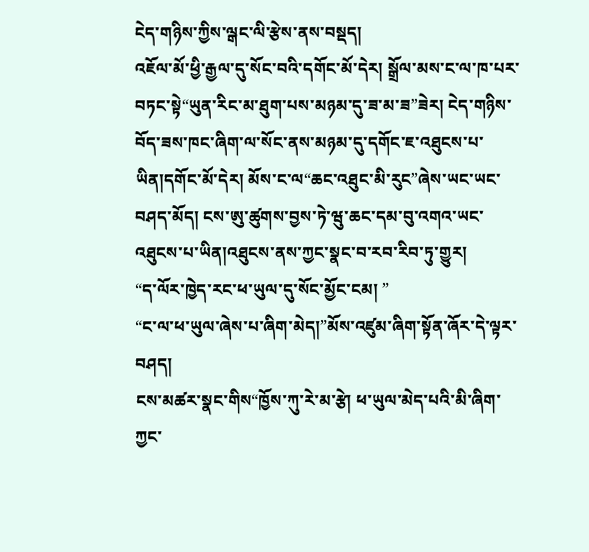ངེད་གཉིས་ཀྱིས་ལྒང་ལི་རྩེས་ནས་བསྡད།
འཇོལ་མོ་ཕྱི་རྒྱལ་དུ་སོང་བའི་དགོང་མོ་དེར། སྒྲོལ་མས་ང་ལ་ཁ་པར་བཏང་སྟེ“ཡུན་རིང་མ་ཐུག་པས་མཉམ་དུ་ཟ་མ་ཟ”ཟེར། ངེད་གཉིས་བོད་ཟས་ཁང་ཞིག་ལ་སོང་ནས་མཉམ་དུ་དགོང་ཇ་འཐུངས་པ་ཡིན།དགོང་མོ་དེར། མོས་ང་ལ“ཆང་འཐུང་མི་རུང”ཞེས་ཡང་ཡང་བཤད་མོད། ངས་ཨུ་ཚུགས་བྱས་ཏེ་ཝུ་ཆང་དམ་བུ་འགའ་ཡང་འཐུངས་པ་ཡིན།འཐུངས་ནས་ཀྱང་སྣང་བ་རབ་རིབ་ཏུ་གྱུར།
“ད་ལོར་ཁྱེད་རང་ཕ་ཡུལ་དུ་སོང་མྱོང་ངམ། ”
“ང་ལ་ཕ་ཡུལ་ཞེས་པ་ཞིག་མེད།”མོས་འཛུམ་ཞིག་སྟོན་ཞོར་དེ་ལྟར་བཤད།
ངས་མཚར་སྣང་གིས“ཁྱོས་ཀུ་རེ་མ་རྩེ། ཕ་ཡུལ་མེད་པའི་མི་ཞིག་ཀྱང་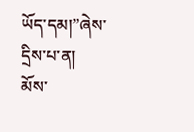ཡོད་དམ།”ཞེས་དྲིས་པ་ན།
མོས་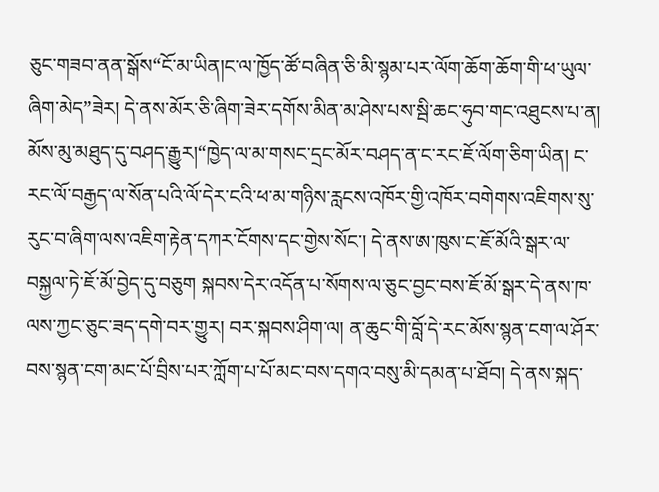ཅུང་གཟབ་ནན་སྒོས“ངོ་མ་ཡིན།ང་ལ་ཁྱོད་ཚོ་བཞིན་ཅི་མི་སྙམ་པར་ལོག་ཆོག་ཆོག་གི་ཕ་ཡུལ་ཞིག་མེད”ཟེར། དེ་ནས་མོར་ཅི་ཞིག་ཟེར་དགོས་མིན་མ་ཤེས་པས་སྦི་ཆང་ཧུབ་གང་འཐུངས་པ་ན། མོས་མུ་མཐུད་དུ་བཤད་རྒྱུར།“ཁྱེད་ལ་མ་གསང་དྲང་མོར་བཤད་ན་ང་རང་ཇོ་ལོག་ཅིག་ཡིན། ང་རང་ལོ་བརྒྱད་ལ་སོན་པའི་ལོ་དེར་ངའི་ཕ་མ་གཉིས་རླངས་འཁོར་གྱི་འཁོར་བགེགས་འཇིགས་སུ་རུང་བ་ཞིག་ལས་འཇིག་རྟེན་དཀར་ངོགས་དང་གྱེས་སོང་། དེ་ནས་ཨ་ཁུས་ང་ཇོ་མོའི་སྒར་ལ་བསྐྱལ་ཏེ་ཇོ་མོ་བྱེད་དུ་བཅུག སྐབས་དེར་འདོན་པ་སོགས་ལ་ཅུང་བྱང་བས་ཇོ་མོ་སྒར་དེ་ནས་ཁ་ལས་ཀྱང་ཅུང་ཟད་དགེ་བར་གྱུར། བར་སྐབས་ཤིག་ལ། ན་ཆུང་གི་བློ་དེ་རང་མོས་སྙན་ངག་ལ་ཤོར་བས་སྙན་ངག་མང་པོ་བྲིས་པར་ཀློག་པ་པོ་མང་བས་དགའ་བསུ་མི་དམན་པ་ཐོབ། དེ་ནས་སྐད་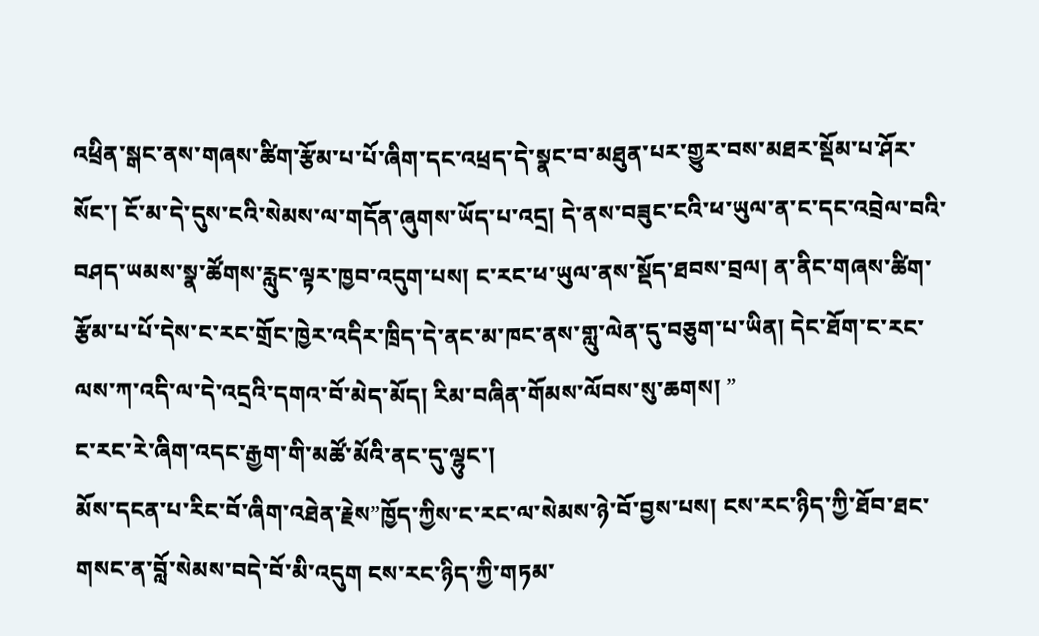འཕྲིན་སྒང་ནས་གཞས་ཚིག་རྩོམ་པ་པོ་ཞིག་དང་འཕྲད་དེ་སྣང་བ་མཐུན་པར་གྱུར་བས་མཐར་སྡོམ་པ་ཤོར་སོང་། ངོ་མ་དེ་དུས་ངའི་སེམས་ལ་གདོན་ཞུགས་ཡོད་པ་འདྲ། དེ་ནས་བཟུང་ངའི་ཕ་ཡུལ་ན་ང་དང་འབྲེལ་བའི་བཤད་ཡམས་སྣ་ཚོགས་རླུང་ལྟར་ཁྱབ་འདུག་པས། ང་རང་ཕ་ཡུལ་ནས་སྡོད་ཐབས་བྲལ། ན་ནིང་གཞས་ཚིག་རྩོམ་པ་པོ་དེས་ང་རང་གྲོང་ཁྱེར་འདིར་ཁྲིད་དེ་ནང་མ་ཁང་ནས་གླུ་ལེན་དུ་བཅུག་པ་ཡིན། དེང་ཐོག་ང་རང་ལས་ཀ་འདི་ལ་དེ་འདྲའི་དགའ་བོ་མེད་མོད། རིམ་བཞིན་གོམས་ལོབས་སུ་ཆགས། ”
ང་རང་རེ་ཞིག་འདང་རྒྱག་གི་མཚོ་མོའི་ནང་དུ་ལྷུང་།
མོས་དངན་པ་རིང་བོ་ཞིག་འཐེན་རྗེས”ཁྱོད་ཀྱིས་ང་རང་ལ་སེམས་ཉེ་བོ་བྱས་པས། ངས་རང་ཉིད་ཀྱི་ཐོབ་ཐང་གསང་ན་བློ་སེམས་བདེ་བོ་མི་འདུག ངས་རང་ཉིད་ཀྱི་གཏམ་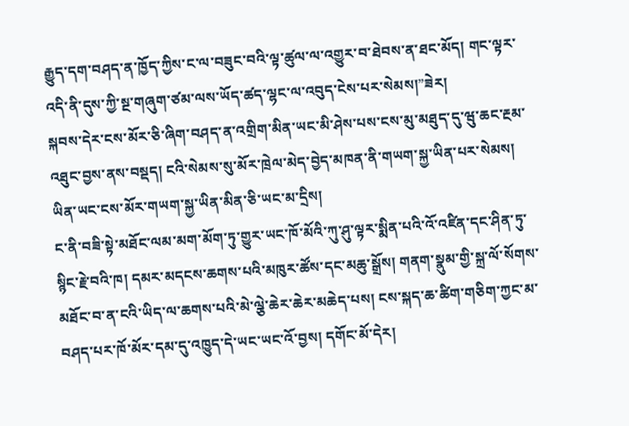རྒྱུད་དག་བཤད་ན་ཁྱོད་ཀྱིས་ང་ལ་བཟུང་བའི་ལྟ་ཚུལ་ལ་འགྱུར་བ་ཐེབས་ན་ཐང་མོད། གང་ལྟར་འདི་ནི་དུས་ཀྱི་སྔ་གཞུག་ཙམ་ལས་ཡོད་ཚད་ལྷང་ལ་འབུད་ངེས་པར་སེམས།”ཟེར།
སྐབས་དེར་ངས་མོར་ཅི་ཞིག་བཤད་ན་འགྲིག་མིན་ཡང་མི་ཤེས་པས་ངས་མུ་མཐུད་དུ་ཝུ་ཆང་རྔམ་འཐུང་བྱས་ནས་བསྡད། ངའི་སེམས་སུ་མོར་ཁྲེལ་མེད་བྱེད་མཁན་ནི་གཡག་སྐྱ་ཡིན་པར་སེམས། ཡིན་ཡང་ངས་མོར་གཡག་སྐྱ་ཡིན་མིན་ཅི་ཡང་མ་དྲིས།
ང་ནི་བཟི་སྟེ་མཐོང་ལམ་མག་མོག་ཏུ་གྱུར་ཡང་ཁོ་མོའི་ཀུ་ཤུ་ལྟར་སྨིན་པའི་འོ་འཛིན་དང་ཤིན་ཏུ་སྙིང་རྗེ་བའི་ཁ། དམར་མདངས་ཆགས་པའི་མཁུར་ཚོས་དང་མཆུ་སྒྲོས། གནག་སྣུམ་གྱི་སྐྲ་ལོ་སོགས་མཐོང་བ་ན་ངའི་ཡིད་ལ་ཆགས་པའི་མེ་ལྕེ་ཆེར་ཆེར་མཆེད་པས། ངས་སྐད་ཆ་ཚིག་གཅིག་ཀྱང་མ་བཤད་པར་ཁོ་མོར་དམ་དུ་འཁྱུད་དེ་ཡང་ཡང་འོ་བྱས། དགོང་མོ་དེར།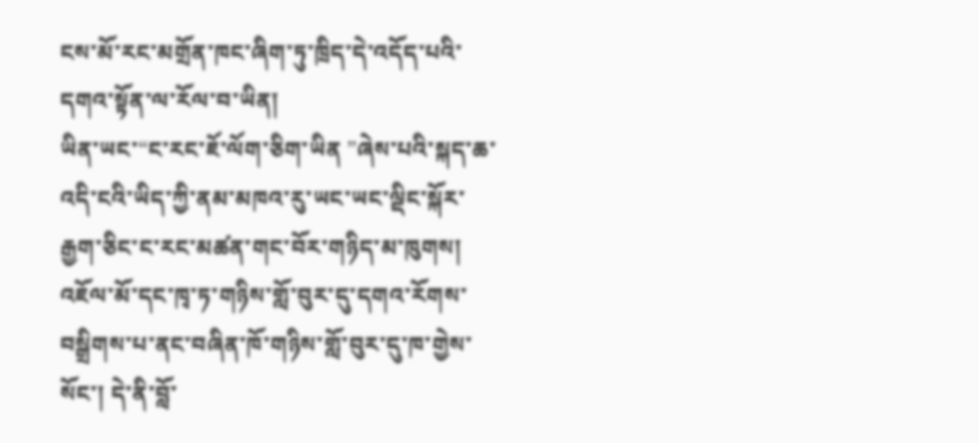ངས་མོ་རང་མགྲོན་ཁང་ཞིག་ཏུ་ཁྲིད་དེ་འདོད་པའི་དགའ་སྟོན་ལ་རོལ་བ་ཡིན།
ཡིན་ཡང་“ང་རང་ཇོ་ལོག་ཅིག་ཡིན ”ཞེས་པའི་སྐད་ཆ་འདི་ངའི་ཡིད་ཀྱི་ནམ་མཁའ་རུ་ཡང་ཡང་ལྡིང་སྐོར་རྒྱག་ཅིང་ང་རང་མཚན་གང་བོར་གཉིད་མ་ཁུགས།
འཇོལ་མོ་དང་ཁྭ་ཏ་གཉིས་གློ་བུར་དུ་དགའ་རོགས་བསྒྲིགས་པ་ནང་བཞིན་ཁོ་གཉིས་གློ་བུར་དུ་ཁ་གྱེས་སོང་། དེ་ནི་བློ་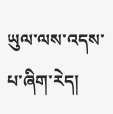ཡུལ་ལས་འདས་པ་ཞིག་རེད།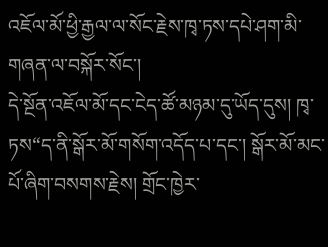འཇོལ་མོ་ཕྱི་རྒྱལ་ལ་སོང་རྗེས་ཁྭ་ཏས་དཔེ་ཤག་མི་གཞན་ལ་བསྐོར་སོང་།
དེ་སྔོན་འཇོལ་མོ་དང་ངེད་ཚོ་མཉམ་དུ་ཡོད་དུས། ཁྭ་ཏས“ད་ནི་སྒོར་མོ་གསོག་འདོད་པ་དང་། སྒོར་མོ་མང་པོ་ཞིག་བསགས་རྗེས། གྲོང་ཁྱེར་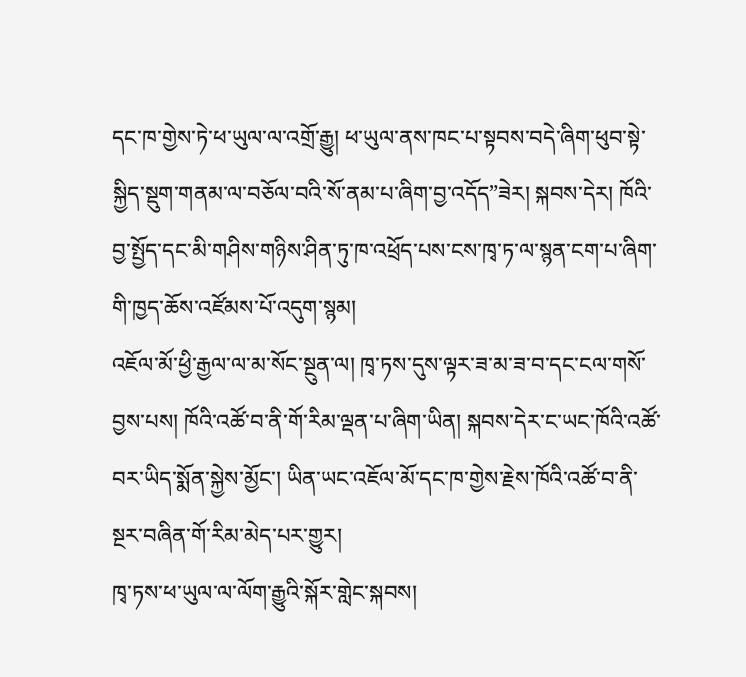དང་ཁ་གྱེས་ཏེ་ཕ་ཡུལ་ལ་འགྲོ་རྒྱུ། ཕ་ཡུལ་ནས་ཁང་པ་སྟབས་བདེ་ཞིག་ཕུབ་སྟེ་སྐྱིད་སྡུག་གནམ་ལ་བཅོལ་བའི་སོ་ནམ་པ་ཞིག་བྱ་འདོད”ཟེར། སྐབས་དེར། ཁོའི་བྱ་སྤྱོད་དང་མི་གཤིས་གཉིས་ཤིན་ཏུ་ཁ་འཕྲོད་པས་ངས་ཁྭ་ཏ་ལ་སྙན་ངག་པ་ཞིག་གི་ཁྱད་ཆོས་འཛོམས་པོ་འདུག་སྙམ།
འཇོལ་མོ་ཕྱི་རྒྱལ་ལ་མ་སོང་སྔུན་ལ། ཁྭ་ཏས་དུས་ལྟར་ཟ་མ་ཟ་བ་དང་ངལ་གསོ་བྱས་པས། ཁོའི་འཚོ་བ་ནི་གོ་རིམ་ལྡན་པ་ཞིག་ཡིན། སྐབས་དེར་ང་ཡང་ཁོའི་འཚོ་བར་ཡིད་སྨོན་སྐྱེས་མྱོང་། ཡིན་ཡང་འཇོལ་མོ་དང་ཁ་གྱེས་རྗེས་ཁོའི་འཚོ་བ་ནི་སྔར་བཞིན་གོ་རིམ་མེད་པར་གྱུར།
ཁྭ་ཏས་ཕ་ཡུལ་ལ་ལོག་རྒྱུའི་སྐོར་གླེང་སྐབས།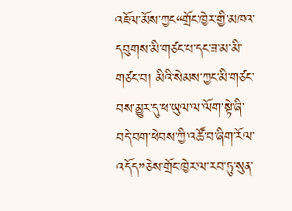འཇོལ་མོས་ཀྱང“གྲོང་ཁྱེར་གྱི་མཁའ་དབུགས་མི་གཙང་པ་དང་ཟ་མ་མི་གཙང་བ། མིའི་སེམས་ཀྱང་མི་གཙང་བས་མྱུར་དུ་ཕ་ཡུལ་ལ་ལོག་སྟེ་ཞི་བདེ་བག་ཕེབས་ཀྱི་འཚོ་བ་ཞིག་རོལ་འདོད”ཅེས་གྲོང་ཁྱེར་ལ་རབ་ཏུ་སུན་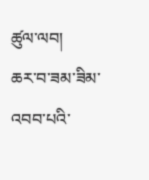ཚུལ་ལབ།
ཆར་བ་ཟམ་ཟིམ་འབབ་པའི་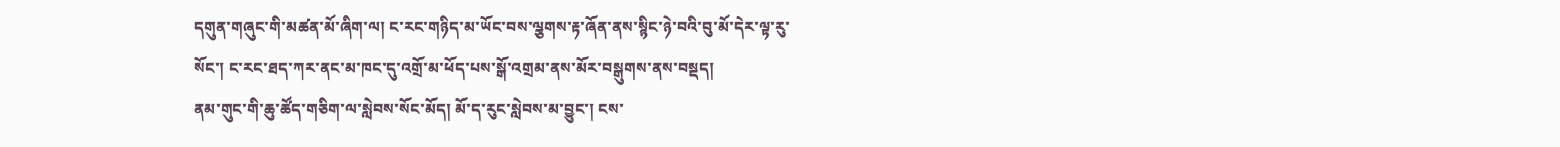དགུན་གཞུང་གི་མཚན་མོ་ཞིག་ལ། ང་རང་གཉིད་མ་ཡོང་བས་ལྕགས་རྟ་ཞོན་ནས་སྙིང་ཉེ་བའི་བུ་མོ་དེར་ལྟ་རུ་སོང་། ང་རང་ཐད་ཀར་ནང་མ་ཁང་དུ་འགྲོ་མ་ཕོད་པས་སྒོ་འགྲམ་ནས་མོར་བསྒུགས་ནས་བསྡད།
ནམ་གུང་གི་ཆུ་ཚོད་གཅིག་ལ་སླེབས་སོང་མོད། མོ་ད་རུང་སླེབས་མ་བྱུང་། ངས་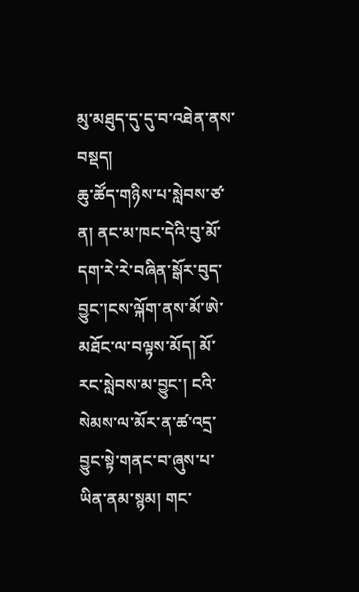མུ་མཐུད་དུ་དུ་བ་འཐེན་ནས་བསྡད།
ཆུ་ཚོད་གཉིས་པ་སླེབས་ཙ་ན། ནང་མ་ཁང་དེའི་བུ་མོ་དག་རེ་རེ་བཞིན་སྒོར་བུད་བྱུང་།ངས་ལྐོག་ནས་མོ་ཨེ་མཐོང་ལ་བལྟས་མོད། མོ་རང་སླེབས་མ་བྱུང་། ངའི་སེམས་ལ་མོར་ན་ཚ་འདྲ་བྱུང་སྟེ་གནང་བ་ཞུས་པ་ཡིན་ནམ་སྙམ། གང་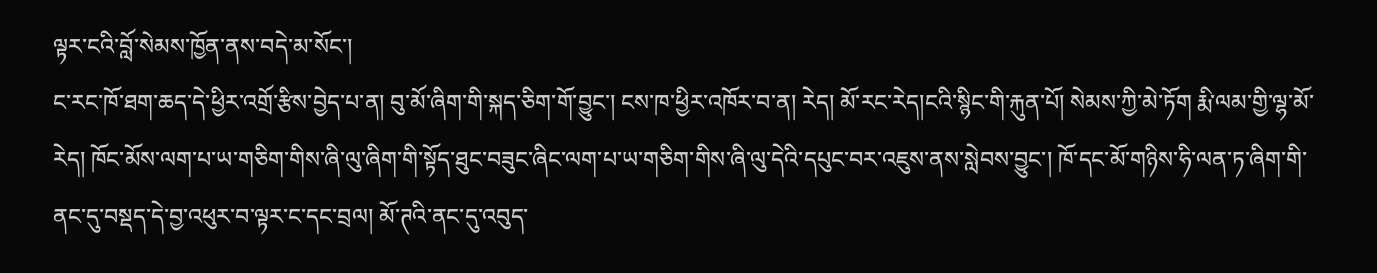ལྟར་ངའི་བློ་སེམས་ཁྱོན་ནས་བདེ་མ་སོང་།
ང་རང་ཁོ་ཐག་ཆད་དེ་ཕྱིར་འགྲོ་རྩིས་བྱེད་པ་ན། བུ་མོ་ཞིག་གི་སྐད་ཅིག་གོ་བྱུང་། ངས་ཁ་ཕྱིར་འཁོར་བ་ན། རེད། མོ་རང་རེད།ངའི་སྙིང་གི་རྐུན་པོ། སེམས་ཀྱི་མེ་ཏོག རྨི་ལམ་གྱི་ལྷ་མོ་རེད། ཁོང་མོས་ལག་པ་ཡ་གཅིག་གིས་ཞི་ལུ་ཞིག་གི་སྟོད་ཐུང་བཟུང་ཞིང་ལག་པ་ཡ་གཅིག་གིས་ཞི་ལུ་དེའི་དཔུང་བར་འཇུས་ནས་སླེབས་བྱུང་། ཁོ་དང་མོ་གཉིས་ཧི་ལན་ཏ་ཞིག་གི་ནང་དུ་བསྡད་དེ་བྱ་འཕུར་བ་ལྟར་ང་དང་བྲལ། མོ་ཊའི་ནང་དུ་འབུད་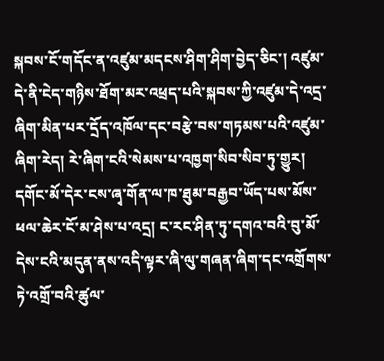སྐབས་ངོ་གདོང་ན་འཛུམ་མདངས་ཤིག་ཤིག་བྱེད་ཅིང་། འཛུམ་དེ་ནི་ངེད་གཉིས་ཐོག་མར་འཕྲད་པའི་སྐབས་ཀྱི་འཛུམ་དེ་འདྲ་ཞིག་མིན་པར་དྲོད་འཁོལ་དང་བརྩེ་བས་གཏམས་པའི་འཛུམ་ཞིག་རེད། རེ་ཞིག་ངའི་སེམས་པ་འཁྱག་སིབ་སིབ་ཏུ་གྱུར། དགོང་མོ་དེར་ངས་ཞྭ་གོན་ལ་ཁ་ཐུམ་བརྒྱབ་ཡོད་པས་མོས་ཕལ་ཆེར་ངོ་མ་ཤེས་པ་འདྲ། ང་རང་ཤིན་ཏུ་དགའ་བའི་བུ་མོ་དེས་ངའི་མདུན་ནས་འདི་ལྟར་ཞི་ལུ་གཞན་ཞིག་དང་འགྲོགས་ཏེ་འགྲོ་བའི་ཚུལ་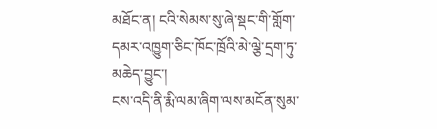མཐོང་ན། ངའི་སེམས་སུ་ཞེ་སྡང་གི་གློག་དམར་འཁྱུག་ཅིང་ཁོང་ཁྲོའི་མེ་ལྕེ་དྲག་ཏུ་མཆེད་བྱུང་།
ངས་འདི་ནི་རྨི་ལམ་ཞིག་ལས་མངོན་སུམ་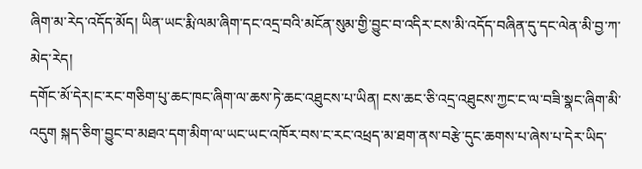ཞིག་མ་རེད་འདོད་མོད། ཡིན་ཡང་རྨི་ལམ་ཞིག་དང་འདྲ་བའི་མངོན་སུམ་གྱི་བྱུང་བ་འདིར་ངས་མི་འདོད་བཞིན་དུ་དང་ལེན་མི་བྱ་ཀ་མེད་རེད།
དགོང་མོ་དེར།ང་རང་གཅིག་པུ་ཆང་ཁང་ཞིག་ལ་ཆས་ཏེ་ཆང་འཐུངས་པ་ཡིན། ངས་ཆང་ཅི་འདྲ་འཐུངས་ཀྱང་ང་ལ་བཟི་སྣང་ཞིག་མི་འདུག སྐད་ཅིག་བྱུང་བ་མཐའ་དག་མིག་ལ་ཡང་ཡང་འཁོར་བས་ང་རང་འཕྲད་མ་ཐག་ནས་བརྩེ་དུང་ཆགས་པ་ཞེས་པ་དེར་ཡིད་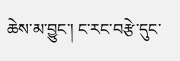ཆེས་མ་བྱུང་། ང་རང་བརྩེ་དུང་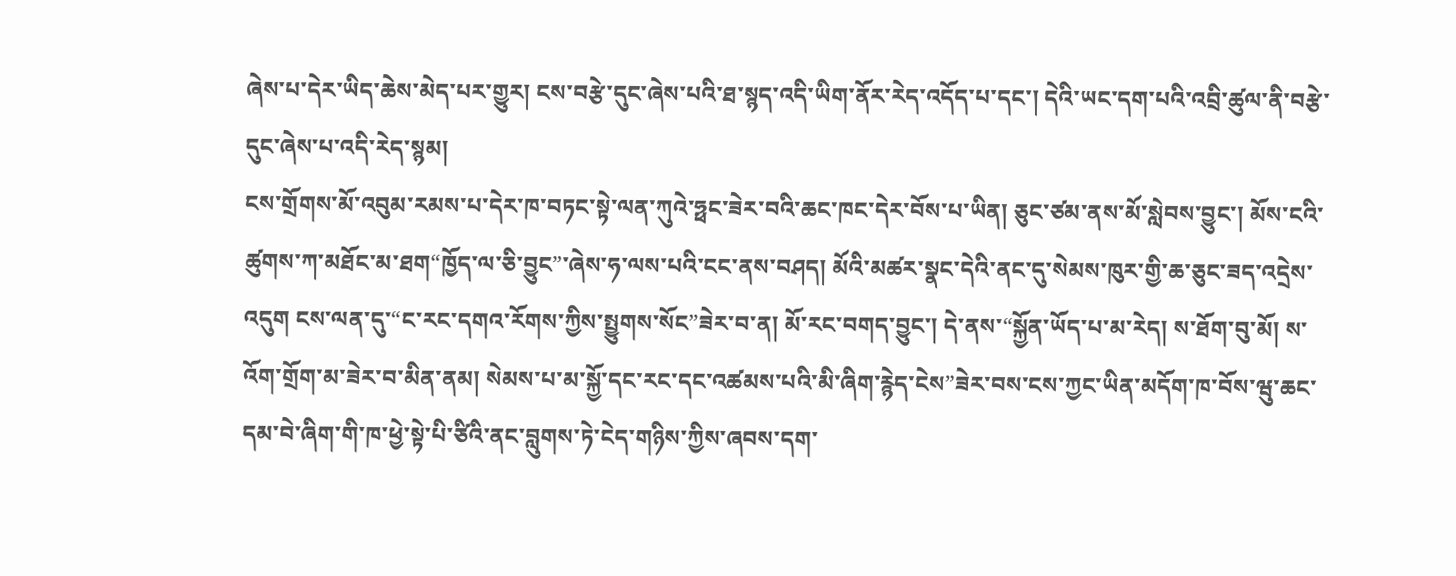ཞེས་པ་དེར་ཡིད་ཆེས་མེད་པར་གྱུར། ངས་བརྩེ་དུང་ཞེས་པའི་ཐ་སྙད་འདི་ཡིག་ནོར་རེད་འདོད་པ་དང་། དེའི་ཡང་དག་པའི་འབྲི་ཚུལ་ནི་བརྩེ་དུང་ཞེས་པ་འདི་རེད་སྙམ།
ངས་གྲོགས་མོ་འབུམ་རམས་པ་དེར་ཁ་བཏང་སྟེ་ལན་ཀུའེ་ཧྥང་ཟེར་བའི་ཆང་ཁང་དེར་བོས་པ་ཡིན། ཅུང་ཙམ་ནས་མོ་སླེབས་བྱུང་། མོས་ངའི་ཚུགས་ཀ་མཐོང་མ་ཐག“ཁྱོད་ལ་ཅི་བྱུང”་ཞེས་ཧ་ལས་པའི་ངང་ནས་བཤད། མོའི་མཚར་སྣང་དེའི་ནང་དུ་སེམས་ཁུར་གྱི་ཆ་ཅུང་ཟད་འདྲེས་འདུག ངས་ལན་དུ་“ང་རང་དགའ་རོགས་ཀྱིས་སྤྱུགས་སོང”ཟེར་བ་ན། མོ་རང་བགད་བྱུང་། དེ་ནས་“སྐྱོན་ཡོད་པ་མ་རེད། ས་ཐོག་བུ་མོ། ས་འོག་གྲོག་མ་ཟེར་བ་མིན་ནམ། སེམས་པ་མ་སྐྱོ་དང་རང་དང་འཚམས་པའི་མི་ཞིག་རྙེད་ངེས”ཟེར་བས་ངས་ཀྱང་ཡིན་མདོག་ཁ་བོས་ཝུ་ཆང་དམ་བེ་ཞིག་གི་ཁ་ཕྱེ་སྟེ་པི་ཙིའི་ནང་བླུགས་ཏེ་ངེད་གཉིས་ཀྱིས་ཞབས་དག་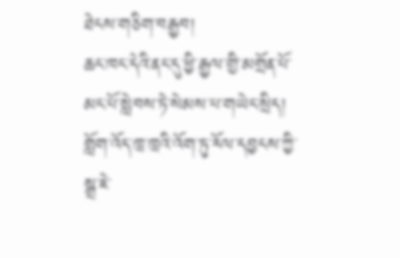ཐེངས་གཅིག་བརྒྱབ།
ཆང་ཁང་དེའི་ནང་དུ་ཕྱི་རྒྱལ་གྱི་མགྲོན་པོ་མང་པོ་སླེབས་ཏེ་སེམས་པ་གཡེང་སྲིད། གློག་འོད་ཁྲ་ཁྲའི་འོག་ཏུ་རོལ་དབྱངས་ཀྱི་སྒྲ་ཇེ་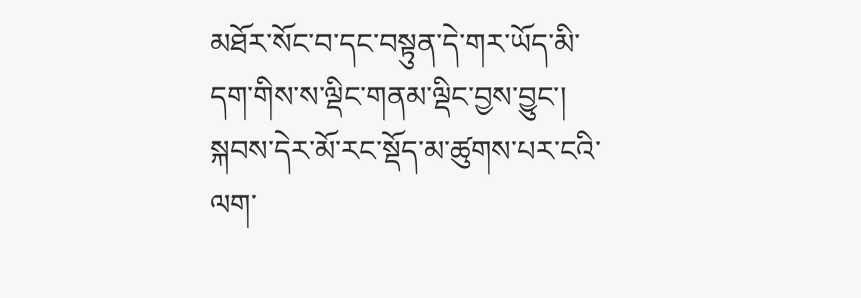མཐོར་སོང་བ་དང་བསྟུན་དེ་གར་ཡོད་མི་དག་གིས་ས་ལྡིང་གནམ་ལྡིང་བྱས་བྱུང་། སྐབས་དེར་མོ་རང་སྡོད་མ་ཚུགས་པར་ངའི་ལག་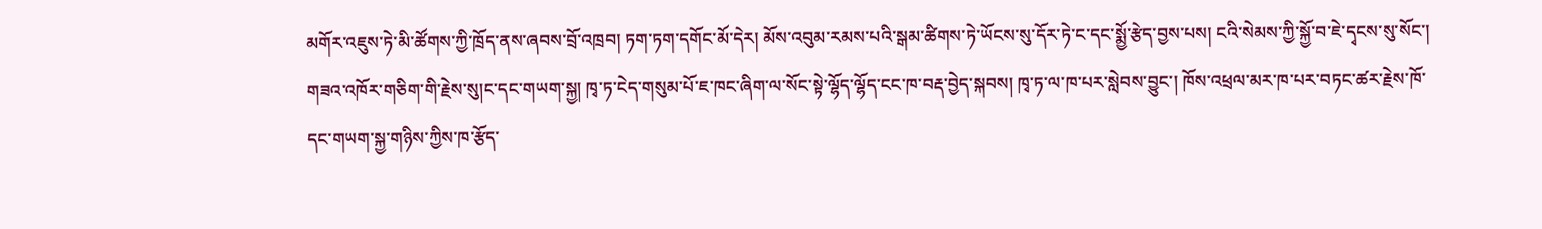མགོར་འཇུས་ཏེ་མི་ཚོགས་ཀྱི་ཁྲོད་ནས་ཞབས་བྲོ་འཁྲབ། ཏག་ཏག་དགོང་མོ་དེར། མོས་འབུམ་རམས་པའི་སྒམ་ཚིགས་ཏེ་ཡོངས་སུ་དོར་ཏེ་ང་དང་སྨྱོ་རྩེད་བྱས་པས། ངའི་སེམས་ཀྱི་སྐྱོ་བ་ཇེ་དྭངས་སུ་སོང་།
གཟའ་འཁོར་གཅིག་གི་རྗེས་སུ།ང་དང་གཡག་སྐྱ། ཁྭ་ཏ་ངེད་གསུམ་པོ་ཇ་ཁང་ཞིག་ལ་སོང་སྟེ་ལྷོད་ལྷོད་ངང་ཁ་བརྡ་བྱེད་སྐབས། ཁྭ་ཏ་ལ་ཁ་པར་སླེབས་བྱུང་། ཁོས་འཕྲལ་མར་ཁ་པར་བཏང་ཚར་རྗེས་ཁོ་དང་གཡག་སྐྱ་གཉིས་ཀྱིས་ཁ་རྩོད་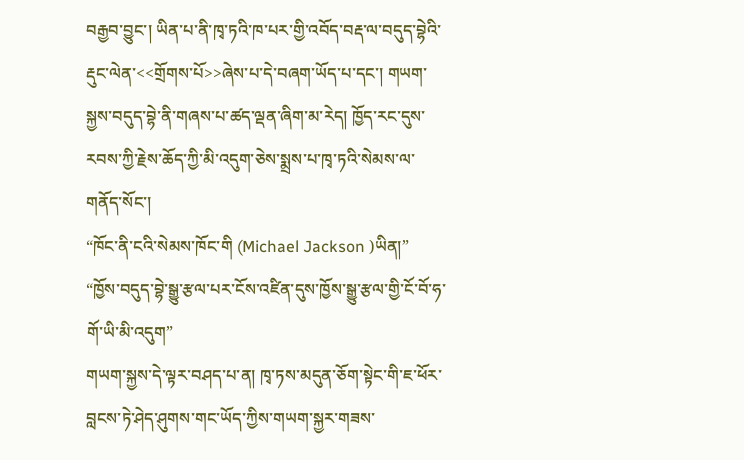བརྒྱབ་བྱུང་། ཡིན་པ་ནི་ཁྭ་ཏའི་ཁ་པར་གྱི་འབོད་བརྡ་ལ་བདུད་བྷེའི་རྡུང་ལེན་<<གྲོགས་པོ>>ཞེས་པ་དེ་བཞག་ཡོད་པ་དང་། གཡག་སྐྱས་བདུད་བྷེ་ནི་གཞས་པ་ཚད་ལྡན་ཞིག་མ་རེད། ཁྱོད་རང་དུས་རབས་ཀྱི་རྗེས་ཆོད་ཀྱི་མི་འདུག་ཅེས་སྨྲས་པ་ཁྭ་ཏའི་སེམས་ལ་གནོད་སོང་།
“ཁོང་ནི་ངའི་སེམས་ཁོང་གི (Michael Jackson )ཡིན།”
“ཁྱོས་བདུད་བྷེ་སྒྱུ་རྩལ་པར་ངོས་འཛིན་དུས་ཁྱོས་སྒྱུ་རྩལ་གྱི་ངོ་བོ་ཧ་གོ་ཡི་མི་འདུག”
གཡག་སྐྱས་དེ་ལྟར་བཤད་པ་ན། ཁྭ་ཏས་མདུན་ཅོག་སྟེང་གི་ཇ་ཕོར་བླངས་ཏེ་ཤེད་ཤུགས་གང་ཡོད་ཀྱིས་གཡག་སྐྱར་གཟས་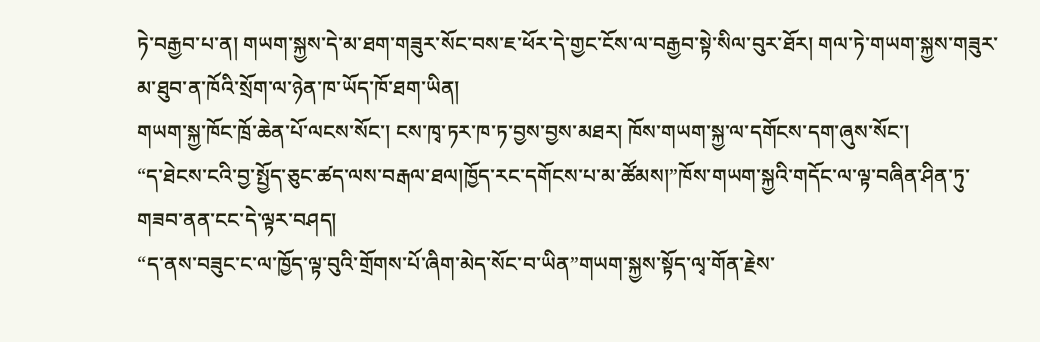ཏེ་བརྒྱབ་པ་ན། གཡག་སྐྱས་དེ་མ་ཐག་གཟུར་སོང་བས་ཇ་ཕོར་དེ་གྱང་ངོས་ལ་བརྒྱབ་སྟེ་སིལ་བུར་ཐོར། གལ་ཏེ་གཡག་སྐྱས་གཟུར་མ་ཐུབ་ན་ཁོའི་སྲོག་ལ་ཉེན་ཁ་ཡོད་ཁོ་ཐག་ཡིན།
གཡག་སྐྱ་ཁོང་ཁྲོ་ཆེན་པོ་ལངས་སོང་། ངས་ཁྭ་ཏར་ཁ་ཏ་བྱས་བྱས་མཐར། ཁོས་གཡག་སྐྱ་ལ་དགོངས་དག་ཞུས་སོང་།
“ད་ཐེངས་ངའི་བྱ་སྤྱོད་ཅུང་ཚད་ལས་བརྒལ་ཐལ།ཁྱོད་རང་དགོངས་པ་མ་ཚོམས།”ཁོས་གཡག་སྐྱའི་གདོང་ལ་ལྟ་བཞིན་ཤིན་ཏུ་གཟབ་ནན་ངང་དེ་ལྟར་བཤད།
“ད་ནས་བཟུང་ང་ལ་ཁྱོད་ལྟ་བུའི་གྲོགས་པོ་ཞིག་མེད་སོང་བ་ཡིན”གཡག་སྐྱས་སྟོད་ལྭ་གོན་རྗེས་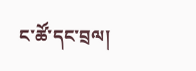ང་ཚོ་དང་བྲལ།